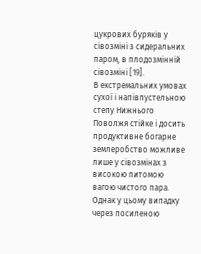цукрових буряків у сівозміні з сидеральних паром, в плодозмінній сівозміні [19].
В екстремальних умовах сухої і напівпустельною степу Нижнього Поволжя стійке і досить продуктивне богарне землеробство можливе лише у сівозмінах з високою питомою вагою чистого пара. Однак у цьому випадку через посиленою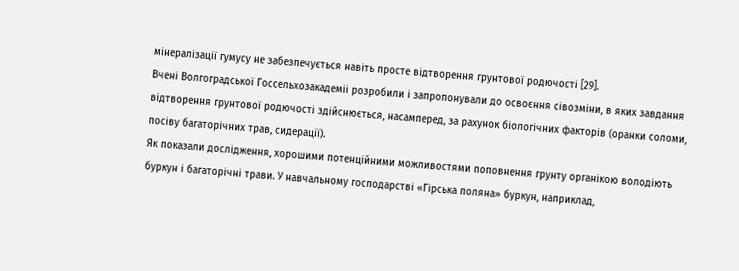мінералізації гумусу не забезпечується навіть просте відтворення грунтової родючості [29].
Вчені Волгоградської Госсельхозакадеміі розробили і запропонували до освоєння сівозміни, в яких завдання відтворення грунтової родючості здійснюється, насамперед, за рахунок біологічних факторів (оранки соломи, посіву багаторічних трав, сидерації).
Як показали дослідження, хорошими потенційними можливостями поповнення грунту органікою володіють буркун і багаторічні трави. У навчальному господарстві «Гірська поляна» буркун, наприклад,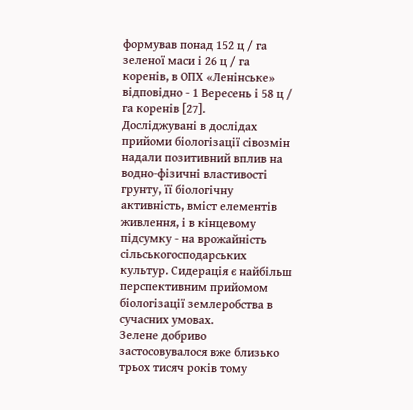формував понад 152 ц / га зеленої маси і 26 ц / га коренів, в ОПХ «Ленінське» відповідно - 1 Вересень і 58 ц / га коренів [27].
Досліджувані в дослідах прийоми біологізації сівозмін надали позитивний вплив на водно-фізичні властивості грунту, її біологічну активність, вміст елементів живлення, і в кінцевому підсумку - на врожайність сільськогосподарських культур. Сидерація є найбільш перспективним прийомом біологізації землеробства в сучасних умовах.
Зелене добриво застосовувалося вже близько трьох тисяч років тому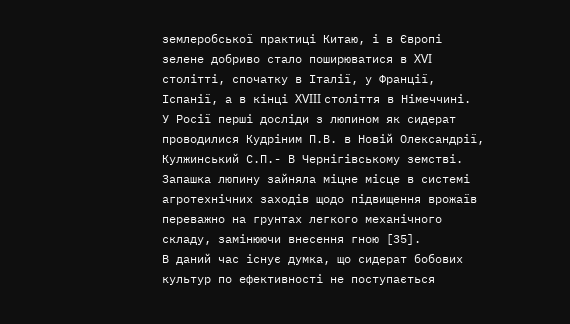землеробської практиці Китаю, і в Європі зелене добриво стало поширюватися в XVI столітті, спочатку в Італії, у Франції, Іспанії, а в кінці XVIII століття в Німеччині.
У Росії перші досліди з люпином як сидерат проводилися Кудріним П.В. в Новій Олександрії, Кулжинський С.П.- В Чернігівському земстві. Запашка люпину зайняла міцне місце в системі агротехнічних заходів щодо підвищення врожаїв переважно на грунтах легкого механічного складу, замінюючи внесення гною [35].
В даний час існує думка, що сидерат бобових культур по ефективності не поступається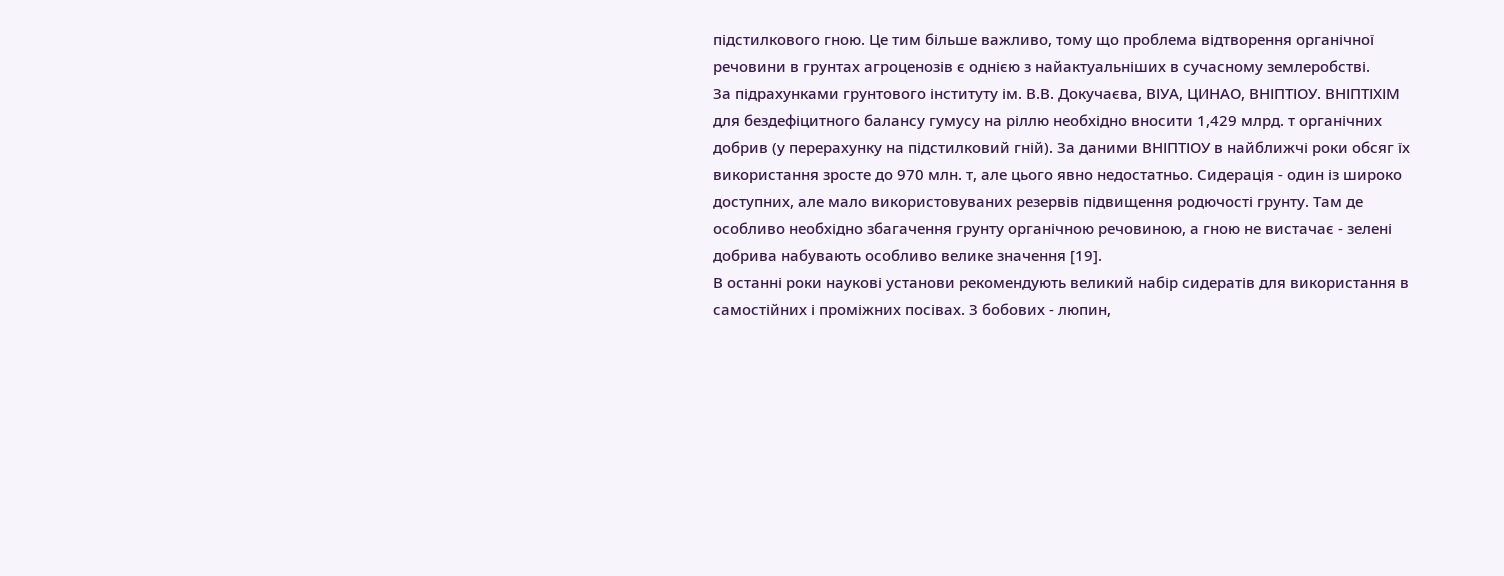підстилкового гною. Це тим більше важливо, тому що проблема відтворення органічної речовини в грунтах агроценозів є однією з найактуальніших в сучасному землеробстві.
За підрахунками грунтового інституту ім. В.В. Докучаєва, ВІУА, ЦИНАО, ВНІПТІОУ. ВНІПТІХІМ для бездефіцитного балансу гумусу на ріллю необхідно вносити 1,429 млрд. т органічних добрив (у перерахунку на підстилковий гній). За даними ВНІПТІОУ в найближчі роки обсяг їх використання зросте до 970 млн. т, але цього явно недостатньо. Сидерація - один із широко доступних, але мало використовуваних резервів підвищення родючості грунту. Там де особливо необхідно збагачення грунту органічною речовиною, а гною не вистачає - зелені добрива набувають особливо велике значення [19].
В останні роки наукові установи рекомендують великий набір сидератів для використання в самостійних і проміжних посівах. З бобових - люпин,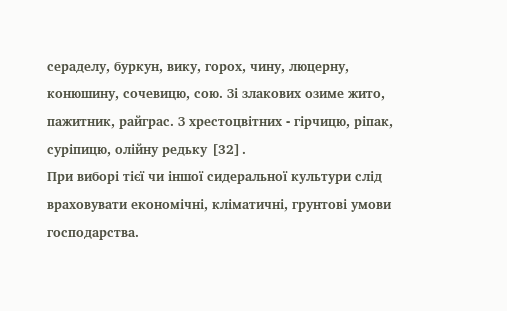сераделу, буркун, вику, горох, чину, люцерну, конюшину, сочевицю, сою. Зі злакових озиме жито, пажитник, райграс. З хрестоцвітних - гірчицю, ріпак, суріпицю, олійну редьку [32].
При виборі тієї чи іншої сидеральної культури слід враховувати економічні, кліматичні, грунтові умови господарства.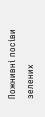Пожнивні посіви зелених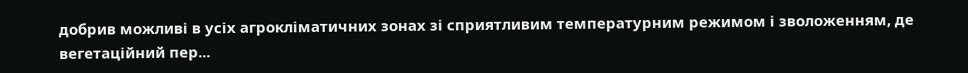добрив можливі в усіх агрокліматичних зонах зі сприятливим температурним режимом і зволоженням, де вегетаційний пер...